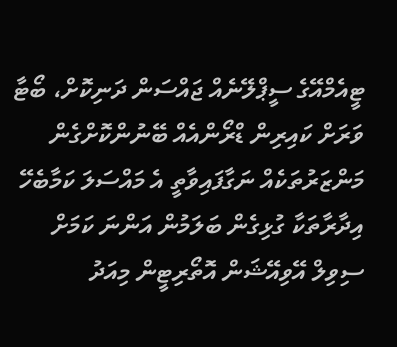ޓީއެމްއޭގެ ސީޕްލޭނެއް ޖައްސަން ދަނިކޮށް، ބޯޓާ ވަރަށް ކައިރިން ޑްރޯންއެއް ބޭނުންކޮށްގެން މަންޒަރުތަކެއް ނަގާފައިވާތީ އެ މައްސަލަ ކަމާބެހޭ އިދާރާތަކާ ގުޅިގެން ބަލަމުން އަންނަ ކަމަށް ސިވިލް އޭވިއޭޝަން އޮތޯރިޓީން މިއަދު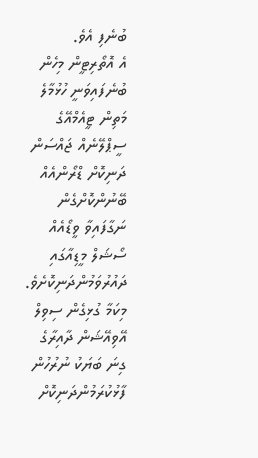ބުނެފި އެވެ.
އެ އޮތޯރިޓީން މިހެން ބުނެފައިވަނީ ހުޅުމާލެ މަތިން ޓީއެމްއޭގެ ސީޕްލޭނެއް ޖައްސަން ދަނިކޮށް ޑްރޯންއެއް ބޭނުންކޮށްގެން ނަގާފައިވާ ވީޑޯއެއް ސޯޝަލް މީޑިއާގައި ދައުރުވަމުންދަނިކޮށެވެ.
މިކަމާ ގުޅިގެން ސިވިލް އޭވިއޭޝަން ދާއިރާގެ ގިނަ ބަޔަކު ނުރުހުން ފާޅުކުރަމުންދަނިކޮށް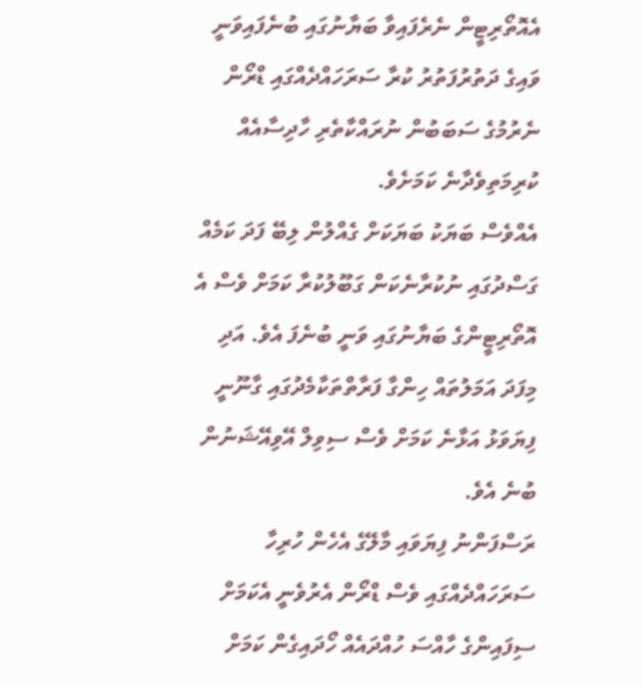އެއޮތޯރިޓީން ނެރެފައިވާ ބަޔާނުގައި ބުނެފައިވަނީ ވައިގެ ދަތުރުފަތުރު ކުރާ ސަރަހައްދެއްގައި ޑްރޯން ނެރުމުގެ ސަބަބުން ނުރައްކާތެރި ހާދިސާއެއް ކުރިމަތިވެދާނެ ކަމަށެވެ.
އެއްވެސް ބަޔަކު ބަޔަކަށް ގެއްލުން ލިބޭ ފަދަ ކަމެއް ގަސްދުގައި ނުކުރާނެކަން ގަބޫލުކުރާ ކަމަށް ވެސް އެ އޮތޯރިޓީންގެ ބަޔާނުގައި ވަނީ ބުނެފަ އެވެ. އަދި މިފަދަ އަމަލުތައް ހިންގާ ފަރާތްތަކާމެދުގައި ގާނޫނީ ފިޔަވަޅު އަޅާނެ ކަމަށް ވެސް ސިވިލް އޭވިއޭޝަނުން ބުނެ އެވެ.
ރަސްފަންނު ފިޔަވައި މާލޭގެ އެހެން ހުރިހާ ސަރަހައްދެއްގައި ވެސް ޑްރޯން އެރުވެނީ އެކަމަށް ސިފައިންގެ ހާއްސަ ހުއްދައެއް ހޯދައިގެން ކަމަށް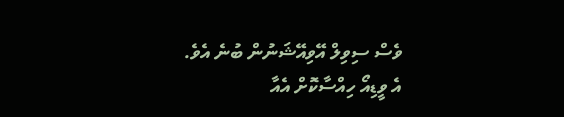ވެސް ސިވިލް އޭވިއޭޝަނުން ބުނެ އެވެ.
އެ ވީޑިއޯ ހިއްސާކޮށް އެއާ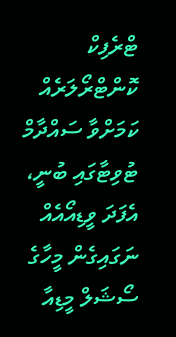ޓްރެފިކް ކޮންޓްރޯލަރެއް ކަމަށްވާ ސައްދާމް ޓުވިޓާގައި ބުނީ، އެފަދަ ވީޑިއޯއެއް ނަގައިގެން މީހާގެ ސޯޝަލް މީޑިއާ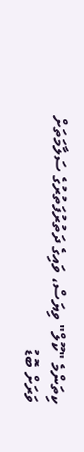ކިތަންމެ "ކޫލް" ވިޔަސް، ވައިގެ ދަތުރުފަތުރުގެ ސަލާމަތަށް ވަރަށް ބޮޑު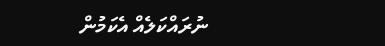ނުރައްކަލެއް އެކަމުން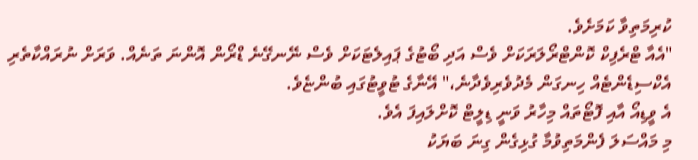ކުރިމަތިވާ ކަމަށެވެ.
"އެއާ ޓްރެފިކް ކޮންޓްރޯލަރަކަށް ވެސް އަދި ބޯޓުގެ ޕައިލެޓަކަށް ވެސް ނޭނގޭނެ ޑްރޯން އޮންނަ ތަނެއް. ވަރަށް ނުރައްކާތެރި އެކްސިޑެންޓެއް ހިނގަން މެދުވެރިވެދާނެ،" އޭނާގެ ޓުވީޓުގައި ބުންޏެވެ.
އެ ވީޑިއޯ އާއި ފޮޓޯތައް މިހާރު ވަނީ ޑިލީޓް ކޮށްލައިފަ އެވެ.
މި މައްސަލަ ފެންމަތިވުމާ ގުޅިގެން ގިނަ ބަޔަކު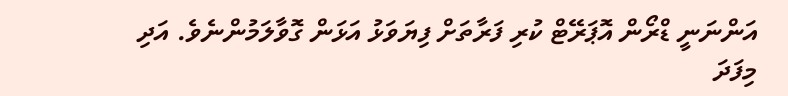އަންނަނީ ޑްރޯން އޮޕަރޭޓް ކުރި ފަރާތަށް ފިޔަވަޅު އަޅަން ގޮވާލަމުންނެވެ. އަދި މިފަދަ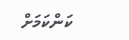ކަންކަމަށް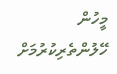މީހުން ހޭލުންތެރިކުރުމަށް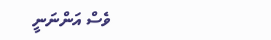ވެސް އަންނަނީ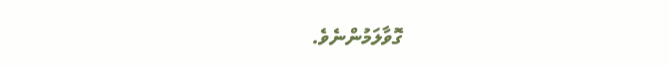ގޮވާލަމުންނެވެ.